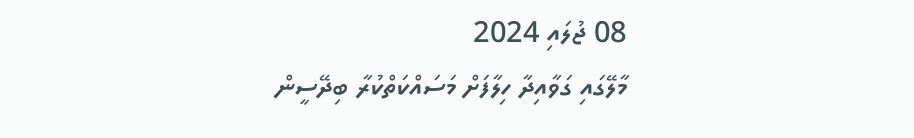08 ޖުލައި 2024
މާލޭގައި ގަވާއިދާ ހިލާފަށް މަސައްކަތްކުރާ ބިދޭސީން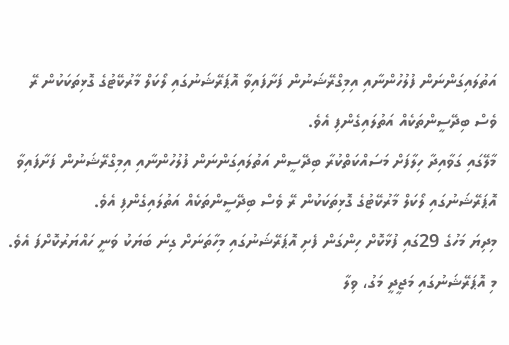އަތުލައިގަންނަން ފުލުހުންނާއި އިމިގްރޭޝަނުން ފަށާފައިވާ އޮޕަރޭޝަނުގައި ލޯކަލް މާރުކޭޓުގެ ގޮޅިތަކަކުން ރޭ ވެސް ބިދޭސީންތަކެއް އަތުލައިގެންފި އެވެ.
މާލޭގައި ގަވާއިދާ ހިލާފަށް މަސައްކަތްކުރާ ބިދޭސީން އަތުލައިގަންނަން ފުލުހުންނާއި އިމިގްރޭޝަނުން ފަށާފައިވާ އޮޕަރޭޝަނުގައި ލޯކަލް މާރުކޭޓުގެ ގޮޅިތަކަކުން ރޭ ވެސް ބިދޭސީންތަކެއް އަތުލައިގެންފި އެވެ.
މިދިޔަ މަހުގެ 29ގައި ފުޅާކޮށް ހިންގަން ފެށި އޮޕަރޭޝަނުގައި މިހާތަނަށް ގިނަ ބަޔަކު ވަނީ ހައްޔަރުކޮށްފަ އެވެ.
މި އޮޕަރޭޝަނުގައި މަޖީދީ މަގު، ވިލާ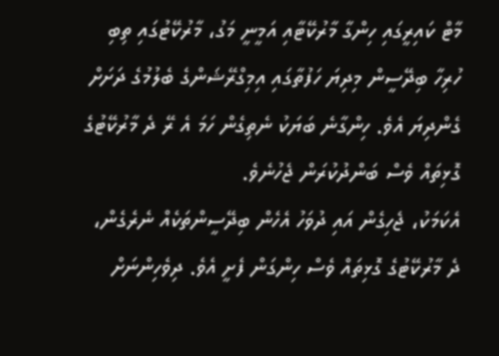މާޓް ކައިރީގައި ހިންގާ މާރުކޭޓާއި އަމީނީ މަގު، މާރުކޭޓުގައި ތިބި ހުރިހާ ބިދޭސީން މިދިޔަ ހަފުތާގައި އިމިގްރޭޝަންގެ ބެލުމުގެ ދަށަށް ގެންދިޔަ އެވެ. ހިންގާނެ ބަޔަކު ނެތިގެން ހަމަ އެ ރޭ ދެ މާރުކޭޓުގެ ގޮޅިތައް ވެސް ބަންދުކުރަން ޖެހުނެވެ.
އެކަމަކު، ޖެހިގެން އައި ދުވަހު އެހެން ބިދޭސީންތަކެއް ނެރެގެން، ދެ މާރުކޭޓުގެ ގޮޅިތައް ވެސް ހިންގަން ފެށީ އެވެ. ދިވެހިންނަށް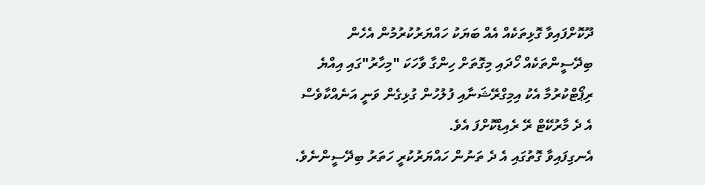ދޫކޮށްފައިވާ ގޮޅިތަކެއް އެއް ބަޔަކު ހައްޔަރުކުރުމުން އެހެން ބިދޭސީންތަކެއް ހޯދައި މިގޮތަށް ހިންގާ ވާހަކަ "މިހާރު"ގައި އިއްޔެ ރިޕޯޓްކުރުމާ އެކު އިމިގްރޭޝަނާއި ފުލުހުން ގުޅިގެން ވަނީ އަނެއްކާވެސް އެ ދެ މާރުކޭޓް ރޭ ރެއިޑްކޮށްފަ އެވެ.
އެނގިފައިވާ ގޮތުގައި އެ ދެ ތަނުން ހައްޔަރުކުރީ ހަތަރު ބިދޭސީންނެވެ.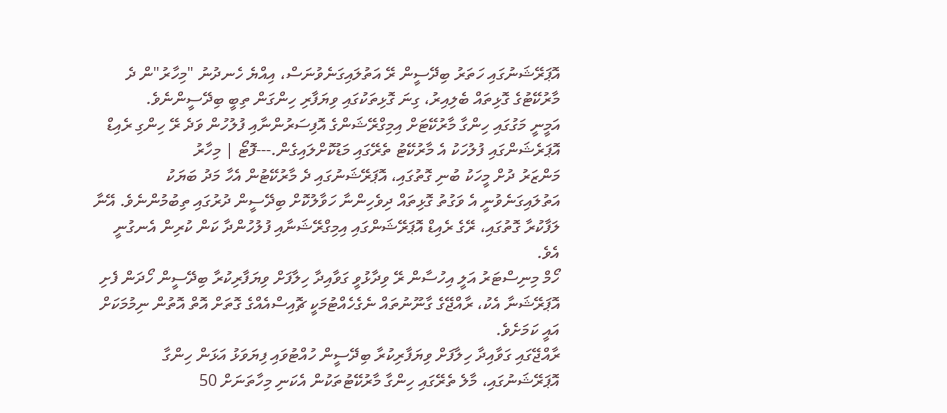އޮޕަރޭޝަނުގައި ހަތަރު ބިދޭސީން ރޭ އަތުލައިގަނެވުނަސް، އިއްޔެ ހެނދުނު "މިހާރު"ން ދެ މާރުކޭޓުގެ ގޮޅިތައް ބެލިއިރު، ގިނަ ގޮޅިތަކުގައި ވިޔަފާރި ހިންގަން ތިބީ ބިދޭސީންނެވެ.
އަމީނީ މަގުގައި ހިންގާ މާރުކޭޓަށް އިމިގްރޭޝަންގެ އޮފިސަރުންނާއި ފުލުހުން ވަދެ ރޭ ހިންގި ރެއިޑް އޮޕަރެޝަންގައި ފުލުހަކު އެ މާރުކޭޓު ތެރޭގައި މަޑުކޮށްލައިގެން.---ފޮޓޯ | މިހާރު
މަންޒަރު ދުށް މީހަކު ބުނި ގޮތުގައި، އޮޕަރޭޝަނުގައި ދެ މާރުކޭޓުން އެހާ މަދު ބަޔަކު އަތުލައިގަނެވުނީ އެ ވަގުތު ގޮޅިތައް ދިވެހިންނާ ހަވާލުކޮށް ބިދޭސީން ދުރުގައި ތިބުމުންނެވެ. އޭނާ ލަފާކުރާ ގޮތުގައި، ރޭގެ ރެއިޑް އޮޕަރޭޝަންގައި އިމިގްރޭޝަނާއި ފުލުހުންދާ ކަން ކުރިން އެނގުނީ އެވެ.
ހޯމް މިނިސްޓަރު އަލީ އިހުސާން ރޭ ވިދާޅުވީ ގަވާއިދާ ހިލާފަށް ވިޔަފާރިކުރާ ބިދޭސީން ހޯދަން ފެށި އޮޕަރޭޝަނާ އެކު، ރާއްޖޭގެ ގާނޫނުތައް ނެގެހެއްޓުމަކީ ޗޮއިސްއެއްގެ ގޮތަށް އޮތް އޮތުން ނިމުމަކަށް އައީ ކަމަށެވެ.
ރާއްޖޭގައި ގަވާއިދާ ހިލާފަށް ވިޔަފާރިކުރާ ބިދޭސީން ހުއްޓުވައި ފިޔަވަޅު އަޅަން ހިންގާ އޮޕަރޭޝަނުގައި، މާލެ ތެރޭގައި ހިންގާ މާރުކޭޓުތަކުން އެކަނި މިހާތަނަށް 50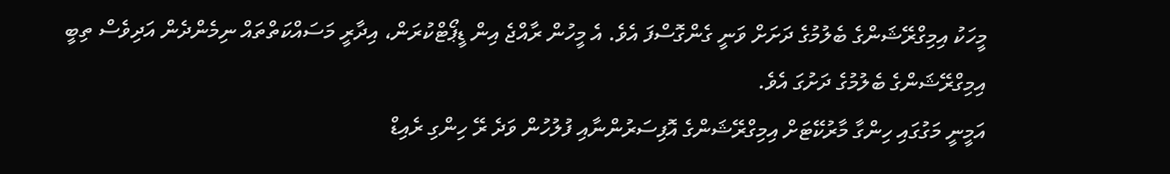މީހަކު އިމިގްރޭޝަންގެ ބެލުމުގެ ދަށަށް ވަނީ ގެންގޮސްފަ އެވެ. އެ މީހުން ރާއްޖެ އިން ޑީޕޯޓްކުރަން، އިދާރީ މަސައްކަތްތައް ނިމެންދެން އަދިވެސް ތިބީ އިމިގްރޭޝަންގެ ބެލުމުގެ ދަށުގަ އެވެ.
އަމީނީ މަގުގައި ހިންގާ މާރުކޭޓަށް އިމިގްރޭޝަންގެ އޮފިސަރުންނާއި ފުލުހުން ވަދެ ރޭ ހިންގި ރެއިޑް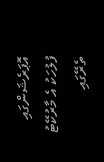އޮޕަރެޝަންގައި ފުލުހަކު އެ މާރުކޭޓު ތެރޭގައި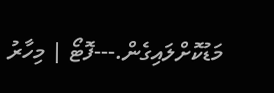މަޑުކޮށްލައިގެން.---ފޮޓޯ | މިހާރު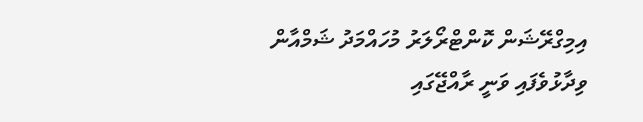އިމިގްރޭޝަން ކޮންޓްރޯލަރު މުހައްމަދު ޝަމްއާން ވިދާޅުވެފައި ވަނީ ރާއްޖޭގައި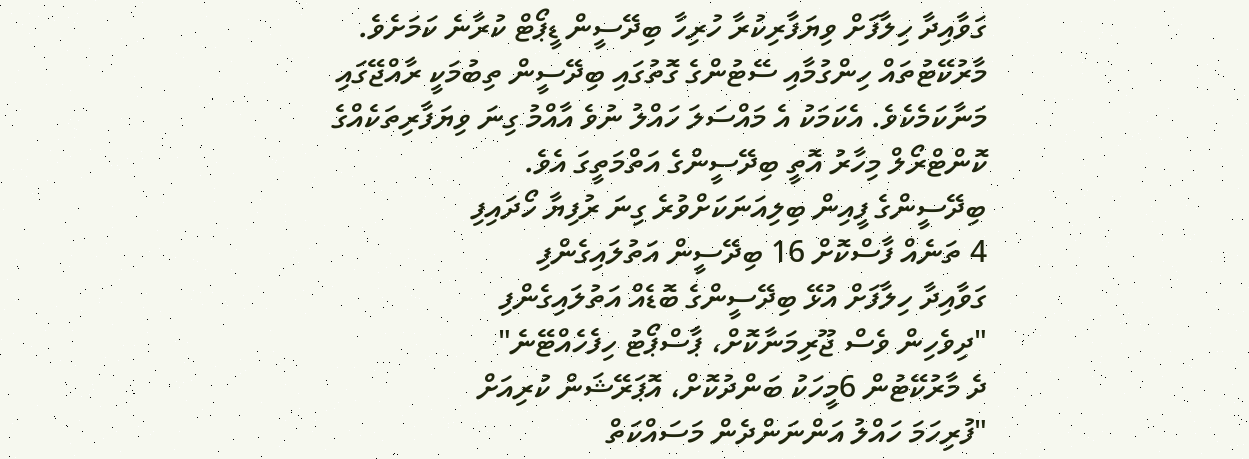ގަވާއިދާ ހިލާފަށް ވިޔަފާރިކުރާ ހުރިހާ ބިދޭސީން ޑީޕޯޓް ކުރާނެ ކަމަށެވެ.
މާރުކޭޓުތައް ހިންގުމާއި ސޭޓުންގެ ގޮތުގައި ބިދޭސީން ތިބުމަކީ ރާއްޖޭގައި މަނާކަމެކެވެ. އެކަމަކު އެ މައްސަލަ ހައްލު ނުވެ އާއްމު ގިނަ ވިޔަފާރިތަކެއްގެ ކޮންޓްރޯލް މިހާރު އޮތީ ބިދޭސީންގެ އަތްމަތީގަ އެވެ.
ބިދޭސީންގެ ފީއިން ބިލިއަނަކަށްވުރެ ގިނަ ރުފިޔާ ހޯދައިފި
4 ތަނެއް ފާސްކޮށް 16 ބިދޭސީން އަތުލައިގެންފި
ގަވާއިދާ ހިލާފަށް އުޅޭ ބިދޭސީންގެ ބޮޑެއް އަތުލައިގެންފި
"ދިވެހިން ވެސް ޖޫރިމަނާކޮށް، ޕާސްޕޯޓު ހިފެހެއްޓޭނެ"
ދެ މާރުކޭޓުން 6މީހަކު ބަންދުކޮށް، އޮޕަރޭޝަން ކުރިއަށް
"ފުރިހަމަ ހައްލު އަންނަންދެން މަސައްކަތް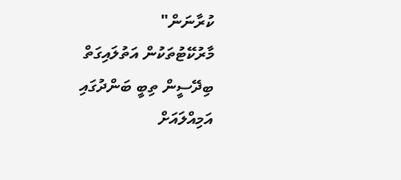ކުރާނަން"
މާރުކޭޓުތަކުން އަތުލައިގަތް ބިދޭސީން ތިބީ ބަންދުގައި
އަމިއްލައަށް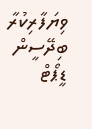ވިޔަފާރިކުރާ ބިދޭސީން ޑީޕޯޓް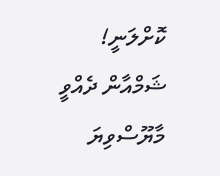ކޮށްލަނީ!
ޝަމްއާން ދެއްވީ މާޔޫސްވިޔަ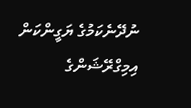ނުދޭނެކަމުގެ ޔަގީންކަން
އިމިގްރޭޝަންގެ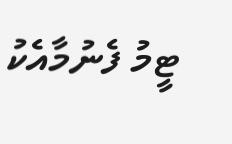ޓީމު ފެނުމާއެކު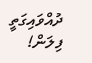ދުއްވައިގަތީ ފިލަން!